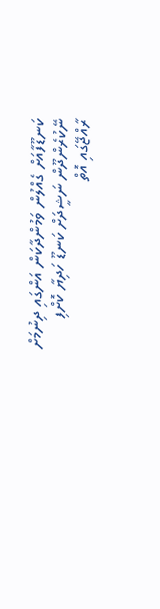ކަނޑޫފާއަށް ގެއްލުން ވަމުންދާކަން އަންގައި ދިނުމަށް ނޭކުރެންދޫން ނަޝީދަށް ކަނޑޫ ހަދިޔާ ކޮށްފި
ރާއްޖޭގައި އޮތް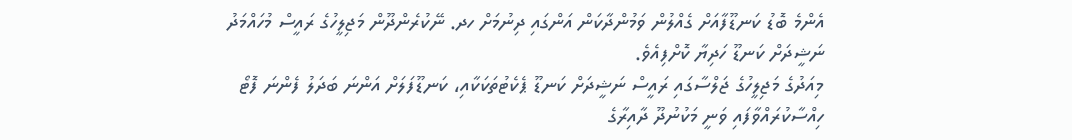އެންމެ ބޮޑު ކަނޑޫފާއަށް ގެއްލުން ވަމުންދާކަން އަންގައި ދިނުމަށް ހދ. ނޭކުރެންދޫން މަޖިލީހުގެ ރައީސް މުހައްމަދު ނަޝީދަށް ކަނޑޫ ހަދިޔާ ކޮށްފިއެވެ.
މިއަދުގެ މަޖިލީހުގެ ޖަލްސާގައި ރައީސް ނަޝީދަށް ކަނޑޫ ޕެކެޓުތަކަކާއި، ކަނޑޫފަލަށް އަންނަ ބަދަލު ފެންނަ ފޮޓޯ ހިއްސާކުރައްވާފައި ވަނީ މަކުނުދޫ ދާއިރާގެ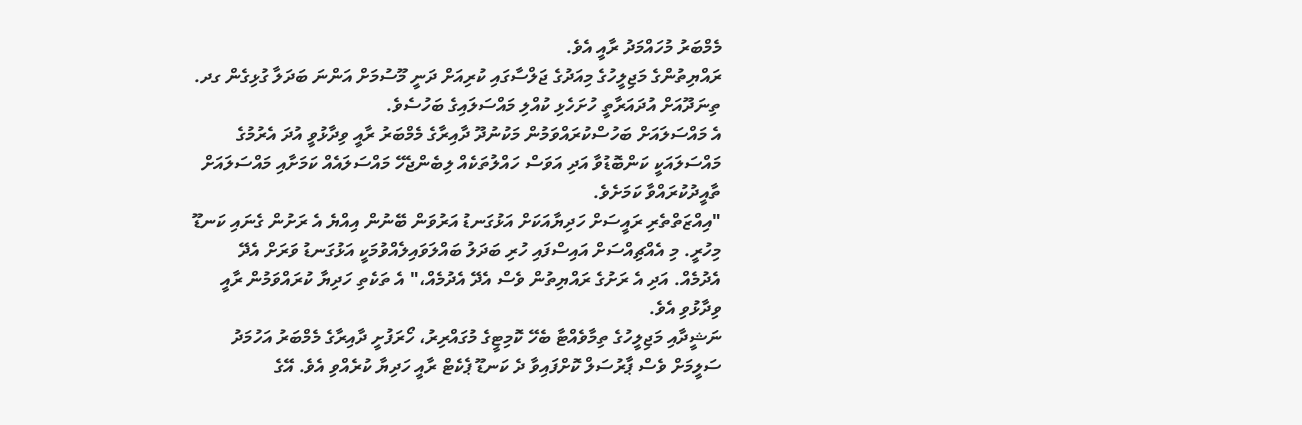މެމްބަރު މުހައްމަދު ރާއީ އެވެ.
ރައްޔިތުންގެ މަޖިލީހުގެ މިއަދުގެ ޖަލްސާގައި ކުރިއަށް ދަނީ މޫސުމަށް އަންނަ ބަދަލާ ގުޅިގެން ގދ. ތިނަދޫއަށް އުދައަރާތީ ހުށަހެޅި ކުއްލި މައްސަލައިގެ ބަހުސެވެ.
އެ މައްސަލައަށް ބަހުސްކުރައްވަމުން މަކުނުދޫ ދާއިރާގެ މެމްބަރު ރާއީ ވިދާޅުވީ އުދަ އެރުމުގެ މައްސަލައަކީ ކަންބޮޑުވާ އަދި އަވަސް ހައްލުތަކެއް ލިބެންޖެހޭ މައްސަލައެއް ކަމަށާއި މައްސަލައަށް ތާއީދުކުރައްވާ ކަމަށެވެ.
"އިއްޒަތްތެރި ރައީސަށް ހަދިޔާއަކަށް އަޅުގަނޑު އަރުވަން ބޭނުން އިއްޔެ އެ ރަށުން ގެނައި ކަނޑޫ މިހުރީ. މި އެއްޗިއްސަށް އައިސްފައި ހުރި ބަދަލު ބައްލަވައިލެއްވުމަކީ އަޅުގަނޑު ވަރަށް އެދޭ އެދުމެއް. އަދި އެ ރަށުގެ ރައްޔިތުން ވެސް އެދޭ އެދުމެއް،" އެ ތަކެތި ހަދިޔާ ކުރައްވަމުން ރާއީ ވިދާޅުވި އެވެ.
ނަޝީދާއި މަޖިލީހުގެ ތިމާވެއްޓާ ބެހޭ ކޮމިޓީގެ މުގައްރިރު، ހޯރަފުށީ ދާއިރާގެ މެމްބަރު އަހުމަދު ސަލީމަށް ވެސް ޕާރުސަލް ކޮށްފައިވާ ދެ ކަނޑޫ ޕެކެޓް ރާއީ ހަދިޔާ ކުރެއްވި އެވެ. އޭގެ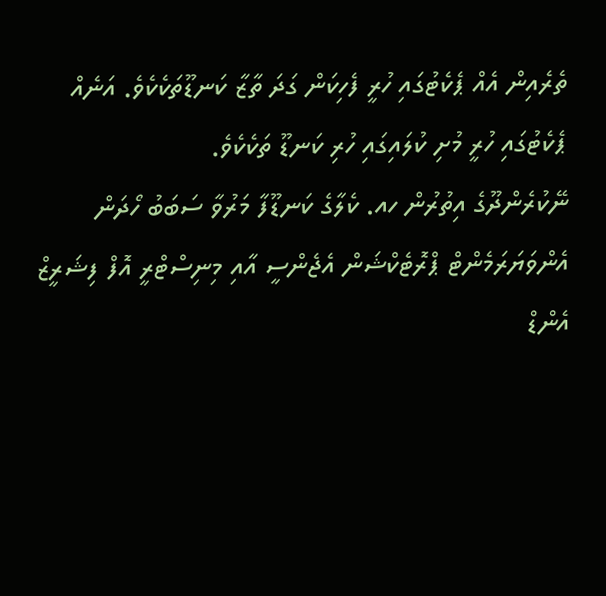ތެރެއިން އެއް ޕެކެޓުގައި ހުރީ ފެހިކަން ގަދަ ތާޒާ ކަނޑޫތަކެކެވެ. އަނެއް ޕެކެޓުގައި ހުރީ މުށި ކުލައިގައި ހުރި ކަނޑޫ ތަކެކެވެ.
ނޭކުރެންދޫގެ އިތުރުން ހއ. ކެލާގެ ކަނޑޫފާ މަރުވާ ސަބަބު ހޯދަން އެންވަޔަރަމެންޓް ޕްރޮޓެކްޝަން އެޖެންސީ އާއި މިނިސްޓްރީ އޮފް ފިޝަރީޒް އެންޑް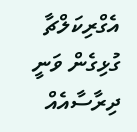އެގްރިކަލްޗާ ގުޅިގެން ވަނީ ދިރާސާއެއް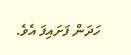ހަދަން ފަށައިފަ އެވެ.